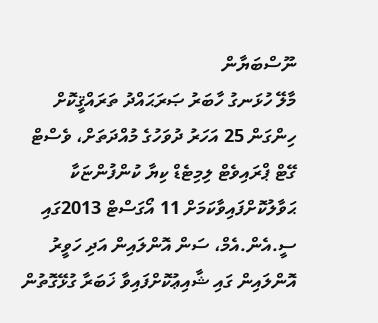ނޫސްބަޔާން
މާލޭ ހުޅަނގު ހާބަރު ޞަރަޙައްދު ތަރައްޤީކޮށް ހިންގަން 25 އަހަރު ދުވަހުގެ މުއްދަތަށް، ވެސްޓް ގޭޓް ޕްރައިވެޓް ލިމިޓެޑް ކިޔާ ކުންފުންޏަކާ ޙަވާލުކޮށްފައިވާކަމަށް 11 އޯގަސްޓް 2013ގައި ސީ.އެން.އެމް، ސަން އޮންލައިން އަދި ހަވީރު އޮންލައިން ގައި ޝާއިޢުކޮށްފައިވާ ޚަބަރާ ގުޅޭގޮތުން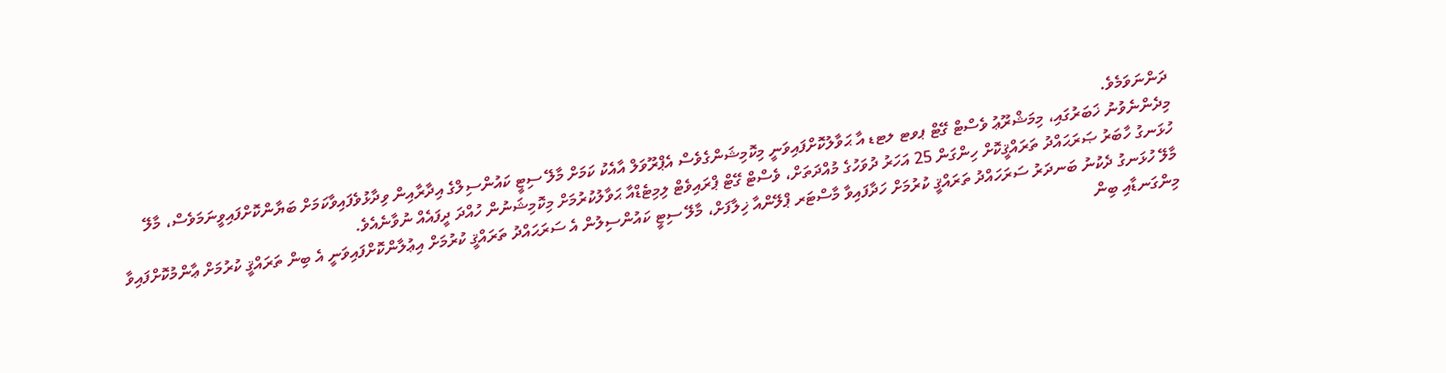ދަންނަވަމެވެ.
މިދެންނެވުނު ޚަބަރުގައި، މިމަޝްރޫޢު ވެސްޓް ގޭޓް ޕވޓ ލޓޑ އާ ޙަވާލުކޮށްފައިވަނީ މިކޮމިޝަންގެވެސް އެޕްރޫވަލް އާއެކު ކަމަށް މާލޭ ސިޓީ ކައުންސިލްގެ އިދާރާއިން ވިދާޅުވެފައިވާކަމަށް ބަޔާންކޮށްފައިވީނަމަވެސް، މާލޭ ހުޅަނގު ހާބަރު ޞަރަޙައްދު ތަރައްޤީކޮށް ހިންގަން 25 އަހަރު ދުވަހުގެ މުއްދަތަށް، ވެސްޓް ގޭޓް ޕްރައިވެޓް ލިމިޓެޑްއާ ޙަވާލުކުރުމަށް މިކޮމިޝަނުން ހުއްދަ ދީފައެއް ނުވާނެއެވެ.
މާލޭ ހުޅަނގު ދެކުނު ބަނދަރު ސަރަހައްދު ތަރައްޤީ ކުރުމަށް ހަދާފައިވާ މާސްޓަރ ޕްލޭންއާ ޚިލާފަށް، މާލޭ ސިޓީ ކައުންސިލުން އެ ސަރަޙައްދު ތަރައްޤީ ކުރުމަށް އިޢުލާންކޮށްފައިވަނީ އެ ބިން ތަރައްޤީ ކުރުމަށް ޢާންމުކޮށްފައިވާ މިންގަނޑާއި ބިން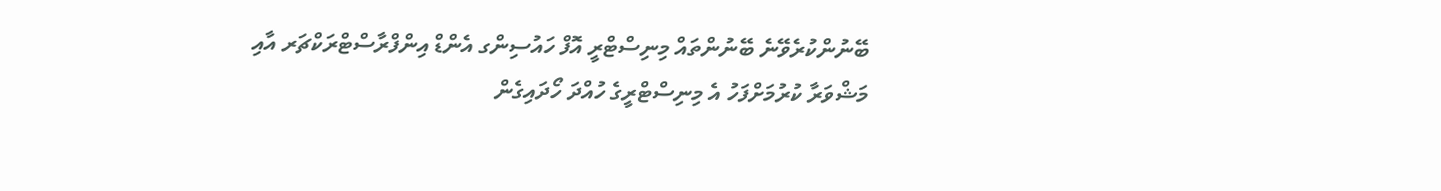ބޭނުންކުރެވޭނެ ބޭނުންތައް މިނިސްޓްރީ އޮފް ހައުސިންގ އެންޑް އިންފްރާސްޓްރަކްޗަރ އާއި މަޝްވަރާ ކުރުމަށްފަހު އެ މިނިސްޓްރީގެ ހުއްދަ ހޯދައިގެން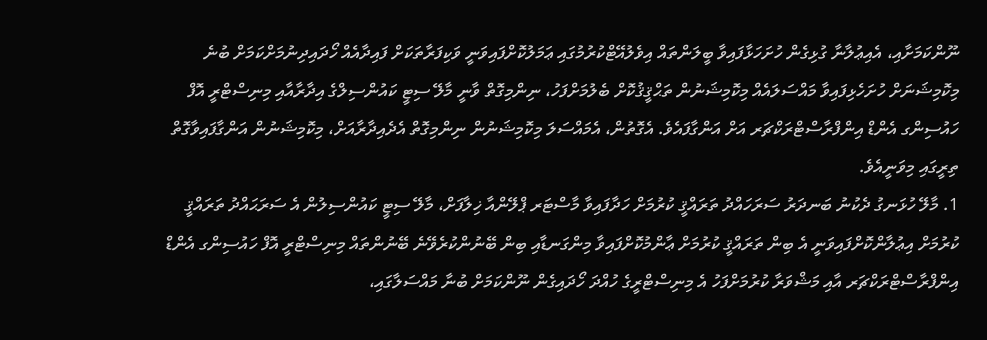ނޫންކަމަށާއި، އެއިޢުލާނާ ގުޅިގެން ހުށަހަޅާފައިވާ ބީލަންތައް އިވެލުއޭޓްކުރުމުގައި ޢަމަލުކޮށްފައިވަނީ ވަކިފަރާތަކަށް ފައިދާއެއް ހޯދައިދިނުމަށްކަމަށް ބުނެ މިކޮމިޝަނަށް ހުށަހެޅިފައިވާ މައްސަލައެއް މިކޮމިޝަނުން ތަޙްޤީޤުކޮށް ބެލުމަށްފަހު، ނިންމިގޮތް ވާނީ މާލޭ ސިޓީ ކައުންސިލްގެ އިދާރާއާއި މިނިސްޓްރީ އޮފް ހައުސިންގ އެންޑް އިންފްރާސްޓްރަކްޗަރ އަށް އަންގާފައެވެ. އެގޮތުން، އެމައްސަލަ މިކޮމިޝަނުން ނިންމިގޮތް އެދެއިދާރާއަށް، މިކޮމިޝަނުން އަންގާފައިވާގޮތް ތިރީގައި މިވަނީއެވެ.
1. މާލޭ ހުޅަނގު ދެކުނު ބަނދަރު ސަރަހައްދު ތަރައްޤީ ކުރުމަށް ހަދާފައިވާ މާސްޓަރ ޕްލޭންއާ ޚިލާފަށް، މާލޭ ސިޓީ ކައުންސިލުން އެ ސަރަޙައްދު ތަރައްޤީ ކުރުމަށް އިޢުލާންކޮށްފައިވަނީ އެ ބިން ތަރައްޤީ ކުރުމަށް ޢާންމުކޮށްފައިވާ މިންގަނޑާއި ބިން ބޭނުންކުރެވޭނެ ބޭނުންތައް މިނިސްޓްރީ އޮފް ހައުސިންގ އެންޑް އިންފްރާސްޓްރަކްޗަރ އާއި މަޝްވަރާ ކުރުމަށްފަހު އެ މިނިސްޓްރީގެ ހުއްދަ ހޯދައިގެން ނޫންކަމަށް ބުނާ މައްސަލާގައި،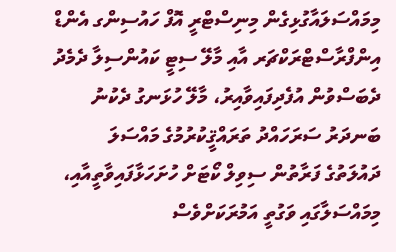މިމައްސަލައާގުޅިގެން މިނިސްޓްރީ އޮފް ހައުސިންގ އެންޑް އިންފްރާސްޓްރަކްޗަރ އާއި މާލޭ ސިޓީ ކައުންސިލާ ދެމެދު ދެބަސްވުން އުފެދިފައިވާއިރު، މާލޭ ހުޅަނގު ދެކުނު ބަނދަރު ސަރަހައްދު ތަރައްޤީކުރުމުގެ މައްސަލަ ދައުލަތުގެ ފަރާތުން ސިވިލް ކޯޓަށް ހުށަހަޅާފައިވާތީއާއި، މިމައްސަލާގައި ވަގުތީ އަމުރަކަށްވެސް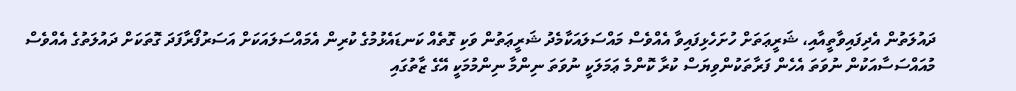ދައުލަތުން އެދިފައިވާތީއާއި، ޝަރީޢަތަށް ހުށަހެޅިފައިވާ އެއްވެސް މައްސަލައަކާމެދު ޝަރީޢަތުން ވަކި ގޮތެއް ކަނޑައެޅުމުގެ ކުރިން އެމައްސަލައަކަށް އަސަރުފޯރާފަދަ ގޮތަކަށް ދައުލަތުގެ އެއްވެސް މުއައްސަސާއަކުން ނުވަތަ އެހެން ފަރާތަކުންވިޔަސް ކުރާ ކޮންމެ ޢަމަލަކީ ނުވަތަ ނިންމާ ނިންމުމަކީ އޭގެ ޒާތުގައި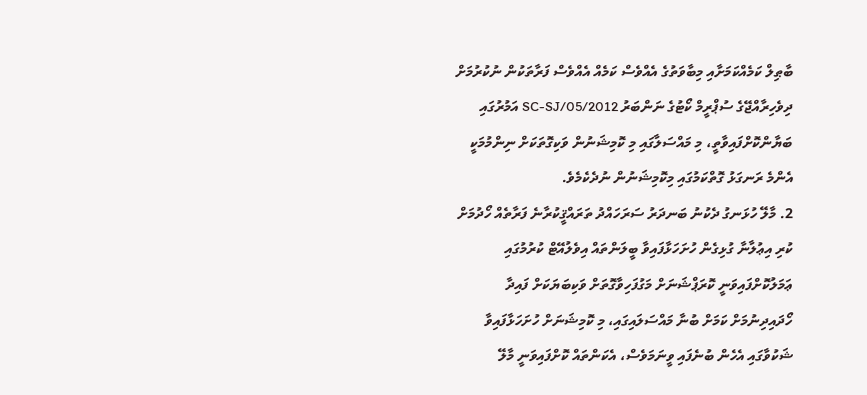ބާޠިލް ކަމެއްކަމަށާއި މިބާވަތުގެ އެއްވެސް ކަމެއް އެއްވެސް ފަރާތަކުން ނުކުރުމަށް ދިވެހިރާއްޖޭގެ ސުޕްރީމް ކޯޓުގެ ނަންބަރު 2012/SC-SJ/05 އަމުރުގައި ބަޔާންކޮށްފައިވާތީ، މި މައްސަލާގައި މި ކޮމިޝަނުން ވަކިގޮތަކަށް ނިންމުމަކީ އެންމެ ރަނގަޅު ގޮތްކަމުގައި މިކޮމިޝަނުން ނުދެކެމެވެ.
2. މާލޭ ހުޅަނގު ދެކުނު ބަނދަރު ސަރަހައްދު ތަރައްޤީކުރާނެ ފަރާތެއް ހޯދުމަށް ކުރި އިޢުލާނާ ގުޅިގެން ހުށަހަޅާފައިވާ ބީލަންތައް އިވެލުއޭޓް ކުރުމުގައި ޢަމަލުކޮށްފައިވަނީ ކޮރަޕްޝަނަށް މަގުފަހިވާގޮތަށް ވަކިބަޔަކަށް ފައިދާ ހޯދައިދިނުމަށް ކަމަށް ބުނާ މައްސަލައިގައި، މި ކޮމިޝަނަށް ހުށަހަޅާފައިވާ ޝަކުވާގައި އެހެން ބުނެފައި ވީނަމަވެސް، އެކަންތައް ކޮށްފައިވަނީ މާލޭ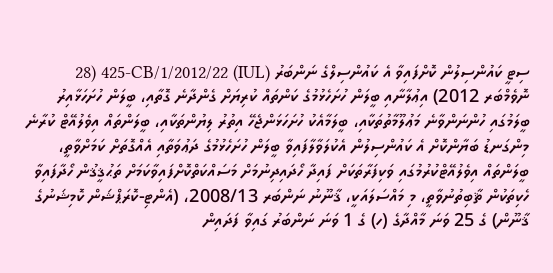ސިޓީ ކައުންސިލުން ކޮށްފައިވާ އެ ކައުންސިލްގެ ނަންބަރު (IUL) 425-CB/1/2012/22 (28 ނޮވެމްބަރ 2012) އިޢުލާނާއި ބީލަން ހުށަހެޅުމުގެ ކަންތައް ކުރިޔަށް ގެންދާނެ ގޮތާއި، ބީލަން ހުށަހަޅާއިރު ބީލަމުގައި ހުންނަންވާނެ މަޢުލޫމާތުތަކާއި، ބީލަމާއެކު ހުށަހަޅަންޖެހޭ އިތުރު ލިޔުންތަކާއި، ބީލަންތައް އިވެލުއޭޓް ކުރާނެ މިންގަނޑު ބަޔާންކޮށް އެ ކައުންސިލުން އެކުލަވާލާފައިވާ ބީލަން ހުށަހެޅުމުގެ ދަޢުވަތާއި އެއްގޮތަށް ކަމަށްވާތީ، ބީލަންތައް އިވެލުއޭޓްކުރުމުގައި ވަކިފަރާތަކަށް ފައިދާ ހޯދައިދިނުމަށް މަސައްކަތްކޮށްފައިވާކަމަށް ތަޙުޤީޤުން ހޯދާފައިވާ ހެކިތަކުން ޘާބިތުނުވާތީ، މި މައްސަލައަކީ، ޤާނޫނު ނަންބަރ 2008/13، (އެންޓި-ކޮރަޕްޝަން ކޮމިޝަނުގެ ޤާނޫން) ގެ 25 ވަނަ މާއްދާގެ (ހ) ގެ 1 ވަނަ ނަންބަރު ގައިވާ ފަދައިން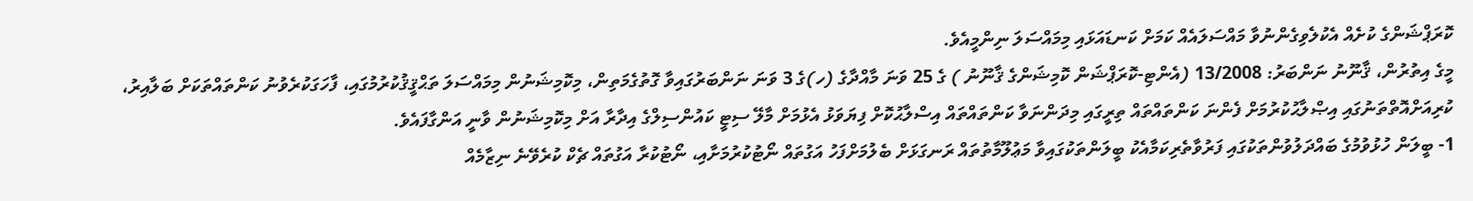ކޮރަޕްޝަންގެ ކުށެއް އެކުލެވިގެންނުވާ މައްސަލައެއް ކަމަށް ކަނޑައަޅައި މިމައްސަލަ ނިންމީއެވެ.
މީގެ އިތުރުން، ޤާނޫނު ނަންބަރު: 13/2008 (އެންޓި-ކޮރަޕްޝަން ކޮމިޝަންގެ ޤާނޫނު ) ގެ 25 ވަނަ މާއްދާގެ (ހ)ގެ 3 ވަނަ ނަންބަރުގައިވާ ގޮތުގެމަތިން، މިކޮމިޝަނުން މިމައްސަލަ ތަޙްޤީޤުކުރުމުގައި، ފާހަގަކުރެވުނު ކަންތައްތަކަށް ބަލާއިރު، ކުރިއަށްއޮތްތަނުގައި އިޞްލާޙުކުރުމަށް ފެންނަ ކަންތައްތައް ތިރީގައި މިދަންނަވާ ކަންތައްތައް އިސްލާޙުކޮށް ފިޔަވަޅު އެޅުމަށް މާލޭ ސިޓީ ކައުންސިލްގެ އިދާރާ އަށް މިކޮމިޝަނުން ވާނީ އަންގާފައެވެ.
1- ބީލަން ހުޅުވުމުގެ ބައްދަލުވުންތަކުގައި ފަރުވާތެރިކަމާއެކު ބީލަންތަކުގައިވާ މަޢުލޫމާތުތައް ރަނގަޅަށް ބެލުމަށްފަހު އަގުތައް ނޯޓުކުރުމަށާއި، ނޯޓުކުރާ އަގުތައް ޗެކް ކުރެވޭނެ ނިޒާމެއް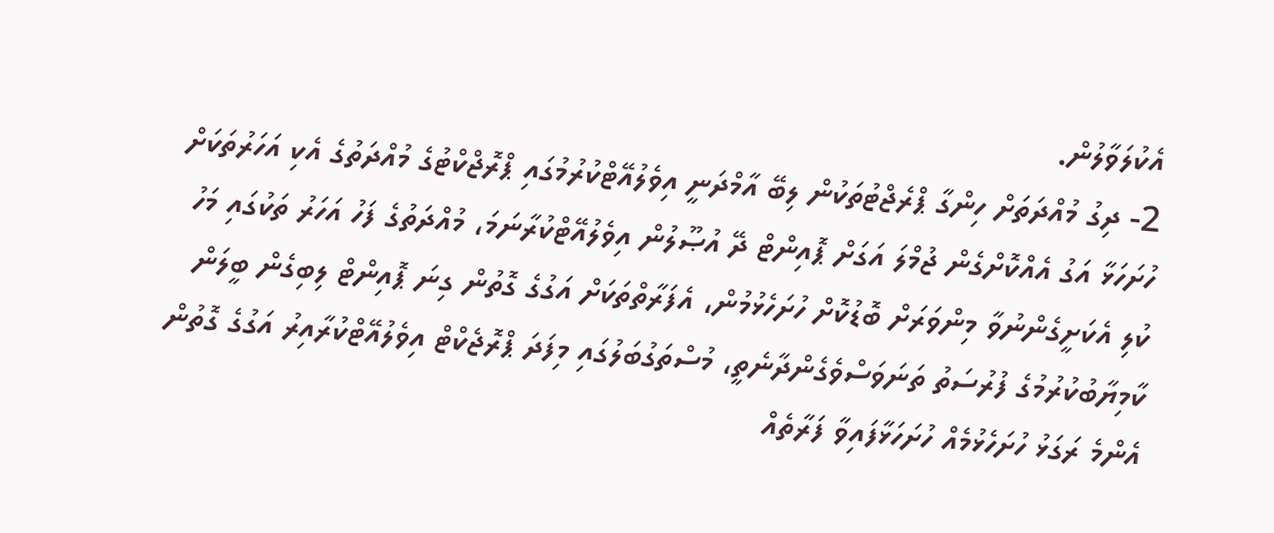އެކުލަވާލުން.
2- ދިގު މުއްދަތަށް ހިންގާ ޕްރެޖްޓުތަކުން ލިބޭ އާމްދަނީ އިވެލުއޭޓްކުރުމުގައި ޕްރޮޖްކްޓުގެ މުއްދަތުގެ އެކި އަހަރުތަކަށް ހުށަހަޅާ އަގު އެއްކޮށްގެން ޖުމްލަ އަގަށް ޕޮއިންޓް ދޭ އުޞޫލުން އިވެލުއޭޓްކުރާނަމަ، މުއްދަތުގެ ފަހު އަހަރު ތަކުގައި މަހު ކުލި އެކަށީގެންނުވާ މިންވަރަށް ބޮޑުކޮށް ހުށަހެޅުމުން، އެފަރާތްތަކަށް އަގުގެ ގޮތުން ގިނަ ޕޮއިންޓް ލިބިގެން ބީލަން ކާމިޔާބުކުރުމުގެ ފުރުސަތު ތަނަވަސްވެގެންދާނެތީ، މުސްތަގުބަލުގައި މިފަދަ ޕްރޮޖެކްޓް އިވެލުއޭޓްކުރާއިރު އަގުގެ ގޮތުން އެންމެ ރަގަޅު ހުށަހެޅުމެއް ހުށަހަޅާފައިވާ ފަރާތެއް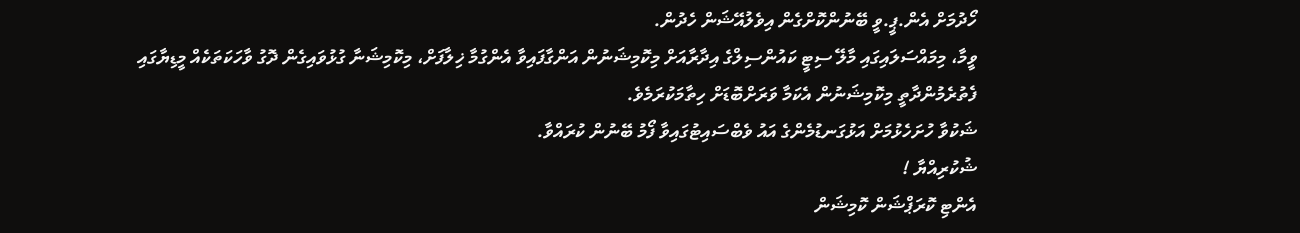ހޯދުމަށް އެން.ޕީ.ވީ ބޭނުންކޮށްގެން އިވެލުއޭޝަން ހެދުން.
ވީމާ، މިމައްސަލައިގައި މާލޭ ސިޓީ ކައުންސިލްގެ އިދާރާއަށް މިކޮމިޝަނުން އަންގާފައިވާ އެންގުމާ ޚިލާފަށް، މިކޮމިޝަނާ ގުޅުވައިގެން ދޮގު ވާހަކަތަކެއް މީޑިޔާގައި ފެތުރެމުންދާތީ މިކޮމިޝަނުން އެކަމާ ވަރަށްބޮޑަށް ހިތާމަކުރަމެވެ.
ޝަކުވާ ހުށަހެޅުމަށް އަޅުގަނޑުމެންގެ އައު ވެބްސައިޓުގައިވާ ފޯމު ބޭނުން ކުރައްވާ.
ޝުކުރިއްޔާ !
އެންޓި ކޮރަޕްޝަން ކޮމިޝަން